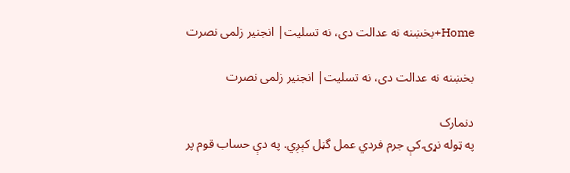Home+بخښنه نه عدالت دی، نه تسلیت| انجنیر زلمی نصرت

بخښنه نه عدالت دی، نه تسلیت| انجنیر زلمی نصرت

دنمارک
په ټوله نړۍ کې جرم فردي عمل گڼل کېږي. په دې حساب قوم پر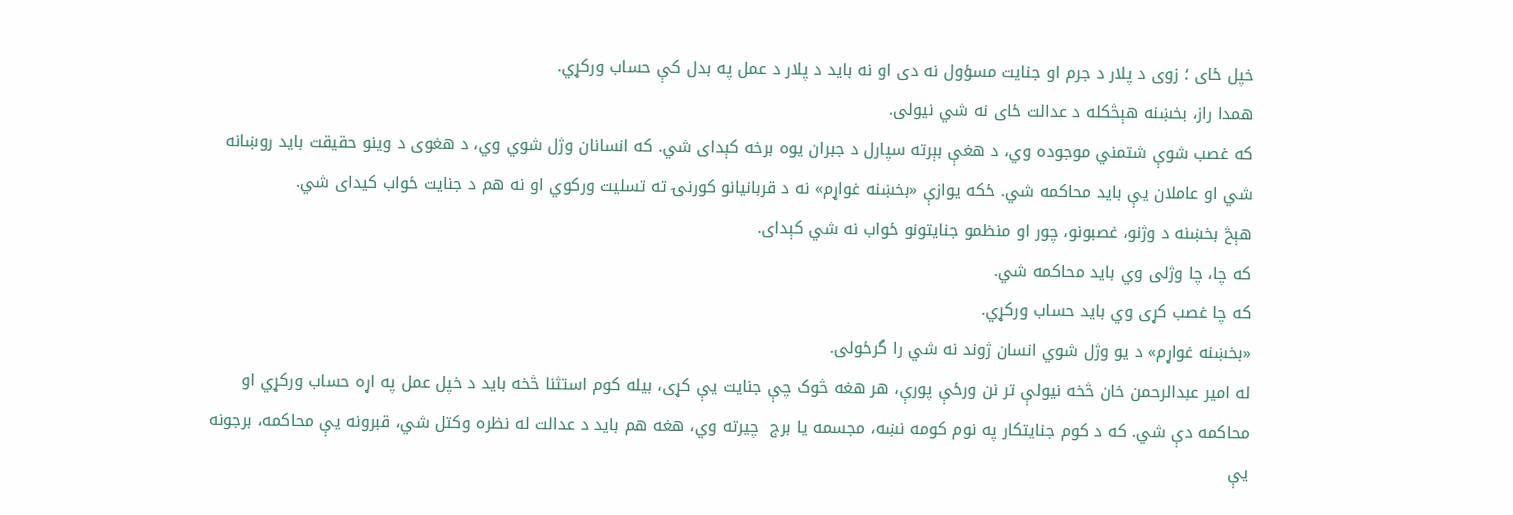خپل ځای ؛ زوی د پلار د جرم او جنایت مسؤول نه دی او نه باید د پلار د عمل په بدل کې حساب ورکړي.
همدا راز، بخښنه هېڅکله د عدالت ځای نه شي نیولی.
که غصب شوې شتمني موجوده وي، د هغې بېرته سپارل د جبران یوه برخه کېدای شي. که انسانان وژل شوي وي، د هغوی د وینو حقیقت باید روښانه شي او عاملان یې باید محاکمه شي. ځکه یوازې «بخښنه غواړم» نه د قربانيانو کورنۍ ته تسلیت ورکوي او نه هم د جنایت ځواب کیدای شي.
هېڅ بخښنه د وژنو، غصبونو، چور او منظمو جنایتونو ځواب نه شي کېدای.
که چا، چا وژلی وي باید محاکمه شي.
که چا غصب کړی وي باید حساب ورکړي.
«بخښنه غواړم» د یو وژل شوي انسان ژوند نه شي را گرځولی.
له امیر عبدالرحمن خان څخه نیولې تر نن ورځې پورې، هر هغه څوک چې جنایت یې کړی، بیله کوم استثنا څخه باید د خپل عمل په اړه حساب ورکړي او محاکمه دې شي. که د کوم جنایتکار په نوم کومه نښه، مجسمه یا برج  چیرته وي، هغه هم باید د عدالت له نظره وکتل شي، قبرونه یې محاکمه، برجونه یې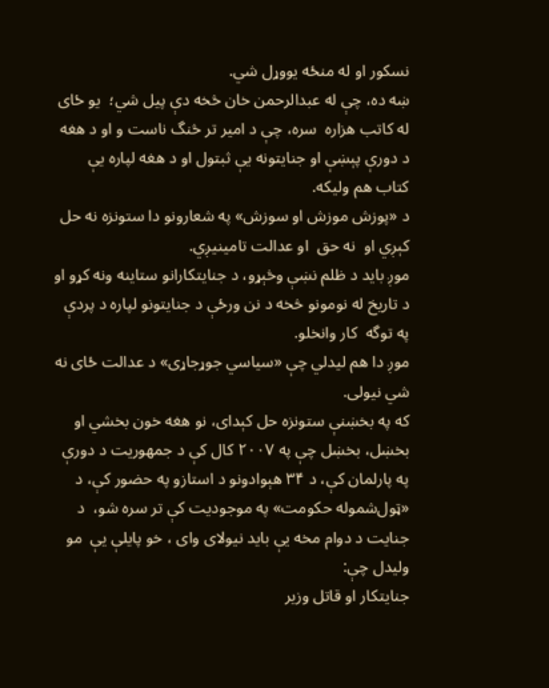نسکور او له منځه یووړل شي.
ښه ده، چې له عبدالرحمن خان څخه دې پیل شي؛  یو ځای له کاتب هزاره  سره، چې د امیر تر څنگ‌ ناست و او د هغه د دورې پېښې او جنایتونه یې ثبتول او د هغه لپاره یې کتاب هم ولیکه.
د «پوزش موزش او سوزش» په شعارونو دا ستونزه نه حل کېږي او  نه حق  او عدالت تامینیږي.
موږ باید د ظلم نښې وڅېړو، د جنایتکارانو ستاینه ونه کړو او د تاریخ له نومونو څخه د نن ورځې د جنایتونو لپاره د پردې په توگه  کار وانخلو.
موږ دا هم لیدلي چې «سیاسي جوړجاړی» د عدالت ځای نه شي نیولی.
که په بخښنې ستونزه حل کېدای، نو هغه خون بخشي او بخښل، بخښل چې په ۲۰۰۷ کال کې د جمهوریت د دورې په پارلمان کې، د ۳۴ هېوادونو د استازو په حضور کې، د «ټول‌شموله حکومت» په موجودیت کې تر سره شو،  د جنایت د دوام مخه یې باید نیولای وای ، خو پایلې یې  مو ولیدل چې:
جنایتکار او قاتل وزیر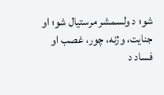شو؛ د ولسمشر مرستیال شو؛ او جنایت، وژنه، چور، غصب او فساد د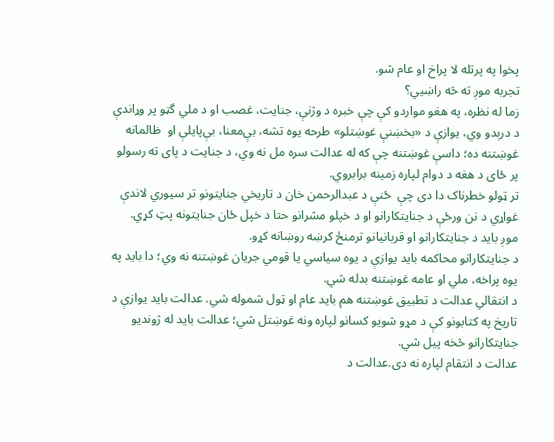پخوا په پرتله لا پراخ او عام شو.
تجربه موږ ته څه راښيي؟
زما له نظره، په هغو مواردو کې چې خبره د وژنې، جنایت، غصب او د ملي گټو پر وړاندې د درېدو وي، یوازې د «بخښنې غوښتلو» طرحه یوه تشه، بې‌معنا، بې‌پایلې او  ظالمانه غوښتنه ده؛ داسې غوښتنه چې که له عدالت سره مل نه وي، د جنایت د پای ته رسولو پر ځای د هغه د دوام لپاره زمینه برابروي.
تر ټولو خطرناک دا دی چې  ځنې د عبدالرحمن خان د تاریخي جنایتونو تر سیوري لاندې غواړي د نن ورځې د جنایتکارانو او د خپلو مشرانو حتا د خپل ځان جنایتونه پټ کړي.
موږ باید د جنایتکارانو او قربانیانو ترمنځ کرښه روښانه کړو.
د جنایتکارانو محاکمه باید یوازې د یوه سیاسي یا قومي جریان غوښتنه نه وي؛ دا باید په یوه پراخه، ملي او عامه غوښتنه بدله شي.
د انتقالي عدالت د تطبیق غوښتنه هم باید عام او ټول شموله شي. عدالت باید یوازې د تاریخ په کتابونو کې د مړو شویو کسانو لپاره ونه غوښتل شي؛ عدالت باید له ژوندیو جنایتکارانو څخه پیل شي.
عدالت د انتقام لپاره نه دی.عدالت د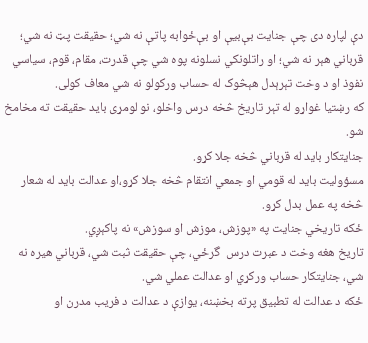دې لپاره دی چې جنایت بې‌بیې او بې‌ځوابه پاتې نه شي؛ حقیقت پټ نه شي؛ قرباني هېر نه شي؛ او راتلونکي نسلونه پوه شي چې قدرت، مقام، قوم، سیاسي نفوذ او د وخت تېرېدل هېڅوک له حساب ورکولو نه شي معاف کولی.
که رښتیا غواړو له تېر تاریخ څخه درس واخلو، نو لومړی باید حقیقت ته مخامخ شو.
جنایتکار باید له قرباني څخه جلا کړو.
مسؤولیت باید له قومي او جمعي انتقام څخه جلا کړو،او عدالت باید له شعار څخه په عمل بدل کړو.
ځکه تاریخي جنایت په «پوزش، موزش او سوزش» نه پاکېږي.
تاریخ هغه وخت د عبرت درس  گرځي، چې حقیقت ثبت شي، قرباني هیره نه شي، جنایتکار حساب ورکړي او عدالت عملي شي.
ځکه د عدالت له تطبیق پرته بخښنه، یوازې د عدالت د فریب مدرن او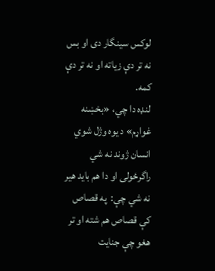لوکس سینگار دی او بس نه تر دې زیاته او نه تر دې کمه.
لنډه دا چي، «بخښنه غواړم» د یوه وژل شوي انسان ژوند نه شي راگرځولی او دا هم باید هیر نه شي چې:  په قصاص کې قصاص هم شته او تر هغو چې جنایت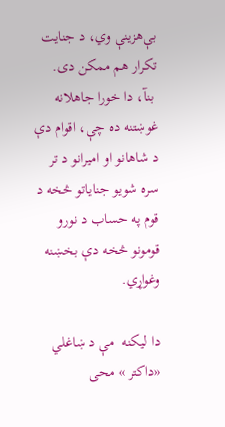بې‌هزینې وي، د جنایت تکرار هم ممکن دی.
 بنآ، دا خورا جاهلانه غوښتنه ده چې، اقوام دې د شاهانو او امیرانو د تر سره شویو جنایاتو څخه د قوم په حساب د نورو قومونو څخه دې بخښنه وغواړي.

دا لیکنه  مې د ښاغلي «داکتر » محی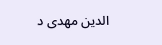الدین مهدی د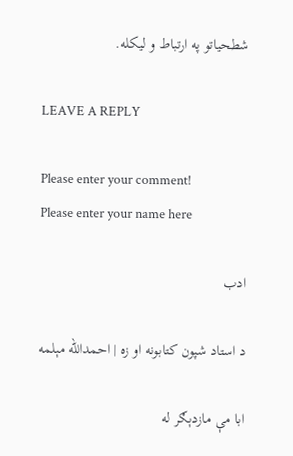شطحیاتو په ارتباط و لیکله.

LEAVE A REPLY

Please enter your comment!
Please enter your name here

ادب

د استاد شپون کتابونه او زه | احمدالله مېلمه

ابا مې مازدېګر له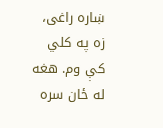ښاره راغی، زه په کلي کې وم. هغه له ځان سره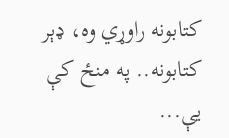کتابونه راوړي وه، ډېر کتابونه.. په منځ کې یې...